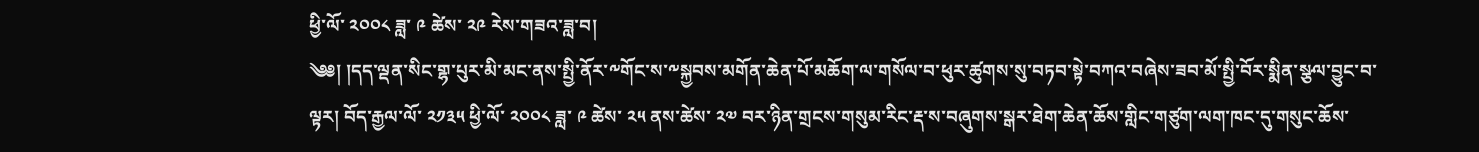ཕྱི་ལོ་ ༢༠༠༨ ཟླ་ ༩ ཚེས་ ༢༩ རེས་གཟའ་ཟླ་བ།
༄༅། །དད་ལྡན་སིང་གྷ་པུར་མི་མང་ནས་སྤྱི་ནོར་༸གོང་ས་༸སྐྱབས་མགོན་ཆེན་པོ་མཆོག་ལ་གསོལ་བ་ཕུར་ཚུགས་སུ་བཏབ་སྟེ་བཀའ་བཞེས་ཟབ་མོ་སྤྱི་བོར་སྨིན་སྩལ་བྱུང་བ་ལྟར། བོད་རྒྱལ་ལོ་ ༢༡༣༥ ཕྱི་ལོ་ ༢༠༠༨ ཟླ་ ༩ ཚེས་ ༢༥ ནས་ཚེས་ ༢༧ བར་ཉིན་གྲངས་གསུམ་རིང་རྡ་ས་བཞུགས་སྒར་ཐེག་ཆེན་ཆོས་གླིང་གཙུག་ལག་ཁང་དུ་གསུང་ཆོས་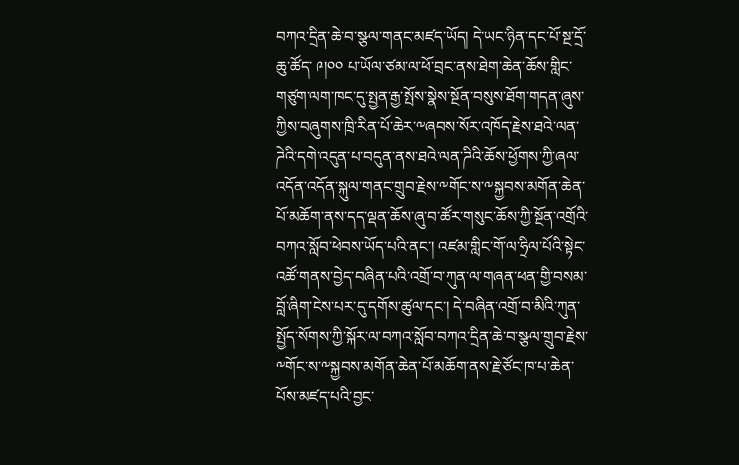བཀའ་དྲིན་ཆེ་བ་སྩལ་གནང་མཛད་ཡོད། དེ་ཡང་ཉིན་དང་པོ་སྔ་དྲོ་ཆུ་ཚོད་ ༩།༠༠ པ་ཡོལ་ཙམ་ལ་ཕོ་བྲང་ནས་ཐེག་ཆེན་ཆོས་གླིང་གཙུག་ལག་ཁང་དུ་སྤྱན་རྒྱ་སྤོས་སྣེས་སྔོན་བསུས་ཐོག་གདན་ཞུས་ཀྱིས་བཞུགས་ཁྲི་རིན་པོ་ཆེར་༸ཞབས་སོར་འཁོད་རྗེས་ཐའེ་ལན་ཌེའི་དགེ་འདུན་པ་བདུན་ནས་ཐའེ་ལན་ཌིའི་ཆོས་ཕྱོགས་ཀྱི་ཞལ་འདོན་འདོན་སྐུལ་གནང་གྲུབ་རྗེས་༸གོང་ས་༸སྐྱབས་མགོན་ཆེན་པོ་མཆོག་ནས་དད་ལྡན་ཆོས་ཞུ་བ་ཚོར་གསུང་ཆོས་ཀྱི་སྔོན་འགྲོའི་བཀའ་སློབ་ཕེབས་ཡོད་པའི་ནང་། འཛམ་གླིང་གོ་ལ་ཧྲིལ་པོའི་སྟེང་འཚོ་གནས་བྱེད་བཞིན་པའི་འགྲོ་བ་ཀུན་ལ་གཞན་ཕན་གྱི་བསམ་བློ་ཞིག་ངེས་པར་དུ་དགོས་ཚུལ་དང་། དེ་བཞིན་འགྲོ་བ་མིའི་ཀུན་སྤྱོད་སོགས་ཀྱི་སྐོར་ལ་བཀའ་སློབ་བཀའ་དྲིན་ཆེ་བ་སྩལ་གྲུབ་རྗེས་༸གོང་ས་༸སྐྱབས་མགོན་ཆེན་པོ་མཆོག་ནས་རྗེ་ཙོང་ཁ་པ་ཆེན་པོས་མཛད་པའི་བྱང་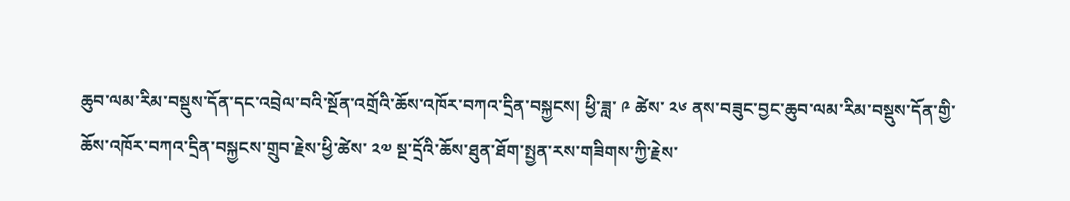ཆུབ་ལམ་རིམ་བསྡུས་དོན་དང་འབྲེལ་བའི་སྔོན་འགྲོའི་ཆོས་འཁོར་བཀའ་དྲིན་བསྐྱངས། ཕྱི་ཟླ་ ༩ ཚེས་ ༢༦ ནས་བཟུང་བྱང་ཆུབ་ལམ་རིམ་བསྡུས་དོན་གྱི་ཆོས་འཁོར་བཀའ་དྲིན་བསྐྱངས་གྲུབ་རྗེས་ཕྱི་ཚེས་ ༢༧ སྔ་དྲོའི་ཆོས་ཐུན་ཐོག་སྤྱན་རས་གཟིགས་ཀྱི་རྗེས་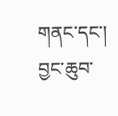གནང་དང་། བྱང་ཆུབ་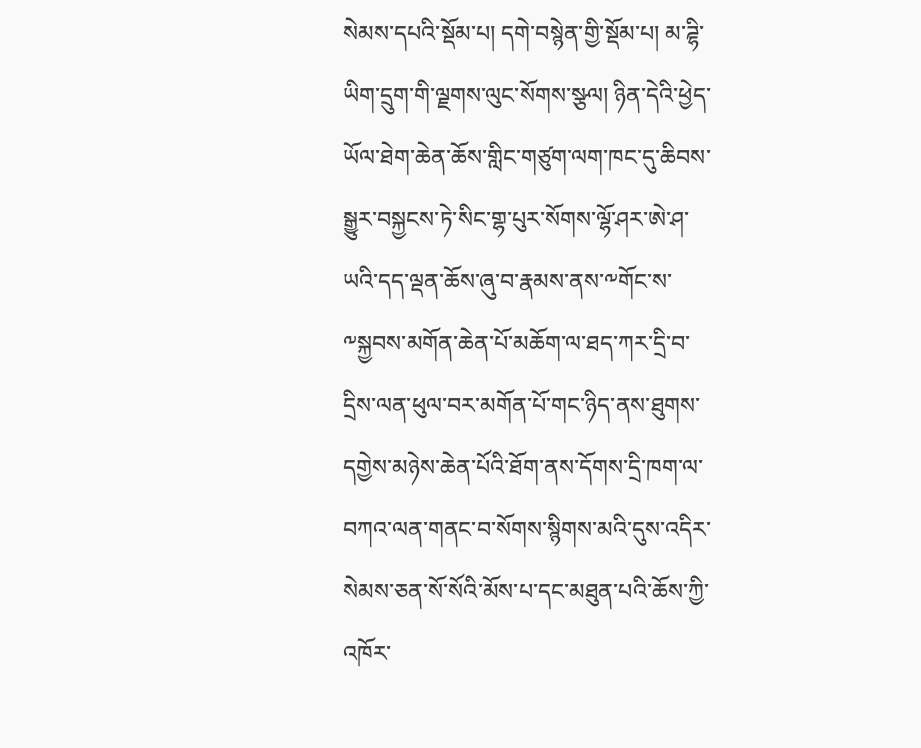སེམས་དཔའི་སྡོམ་པ། དགེ་བསྙེན་གྱི་སྡོམ་པ། མ་ཌྷི་ཡིག་དྲུག་གི་ལྗགས་ལུང་སོགས་སྩལ། ཉིན་དེའི་ཕྱེད་ཡོལ་ཐེག་ཆེན་ཆོས་གླིང་གཙུག་ལག་ཁང་དུ་ཆིབས་སྒྱུར་བསྐྱངས་ཏེ་སིང་གྷ་པུར་སོགས་ལྷོ་ཤར་ཨེ་ཤ་ཡའི་དད་ལྡན་ཆོས་ཞུ་བ་རྣམས་ནས་༸གོང་ས་༸སྐྱབས་མགོན་ཆེན་པོ་མཆོག་ལ་ཐད་ཀར་དྲི་བ་དྲིས་ལན་ཕུལ་བར་མགོན་པོ་གང་ཉིད་ནས་ཐུགས་དགྱེས་མཉེས་ཆེན་པོའི་ཐོག་ནས་དོགས་དྲི་ཁག་ལ་བཀའ་ལན་གནང་བ་སོགས་སྙིགས་མའི་དུས་འདིར་སེམས་ཅན་སོ་སོའི་མོས་པ་དང་མཐུན་པའི་ཆོས་ཀྱི་འཁོར་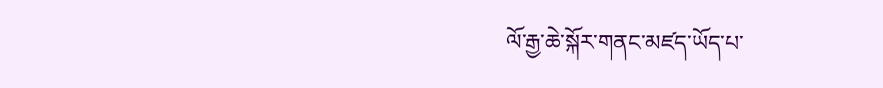ལོ་རྒྱ་ཆེ་སྐོར་གནང་མཛད་ཡོད་པ་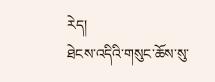རེད།
ཐེངས་འདིའི་གསུང་ཆོས་སུ་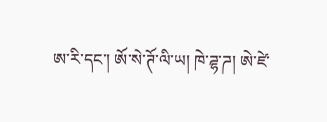ཨ་རི་དང་། ཨོ་སེ་ཊོ་ལི་ཡ། ཁེ་ཌྷ་ཌ། ཨེ་ཛེ་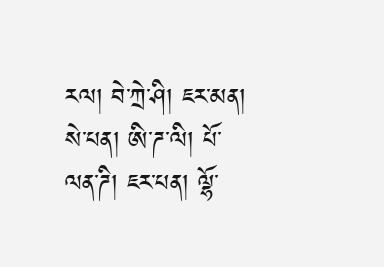རལ། བེ་ཀྲེ་ཤི། ཇར་མན། སེ་པན། ཨི་ཌ་ལི། པོ་ལན་ཌི། ཇར་པན། ལྷོ་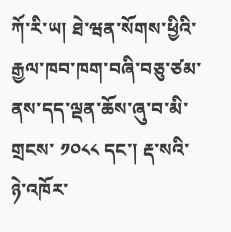ཀོ་རི་ཡ། ཐེ་ཝན་སོགས་ཕྱིའི་རྒྱལ་ཁབ་ཁག་བཞི་བཅུ་ཙམ་ནས་དད་ལྡན་ཆོས་ཞུ་བ་མི་གྲངས་ ༡༠༨༨ དང་། རྡ་སའི་ཉེ་འཁོར་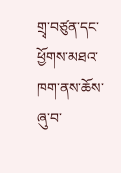གྲྭ་བཙུན་དང་ཕྱོགས་མཐའ་ཁག་ནས་ཆོས་ཞུ་བ་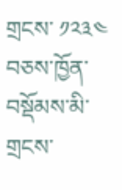གྲངས་ ༡༢༣༤ བཅས་ཁྱོན་བསྡོམས་མི་གྲངས་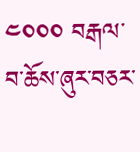༤༠༠༠ བརྒལ་བ་ཆོས་ཞུར་བཅར་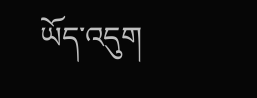ཡོད་འདུག